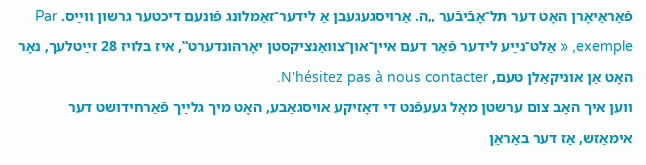פֿאַראַיאָרן האָט דער תּל־אָבֿיבֿער „ה. אַרויסגעגעבן אַ לידער־זאַמלונג פֿונעם דיכטער גרשון ווײַס. Par exemple, « אַלט־נײַע לידער פֿאַר דעם איין־און־צוואַנציקסטן יאָרהונדערט‟, איז בלויז 28 זײַטלעך, נאָר האָט אַן אוניקאַלן טעם, N'hésitez pas à nous contacter.
ווען איך האָב צום ערשטן מאָל געעפֿנט די דאָזיקע אויסגאַבע, האָט מיך גלײַך פֿאַרחידושט דער אימאַזש, אַז דער באַראַן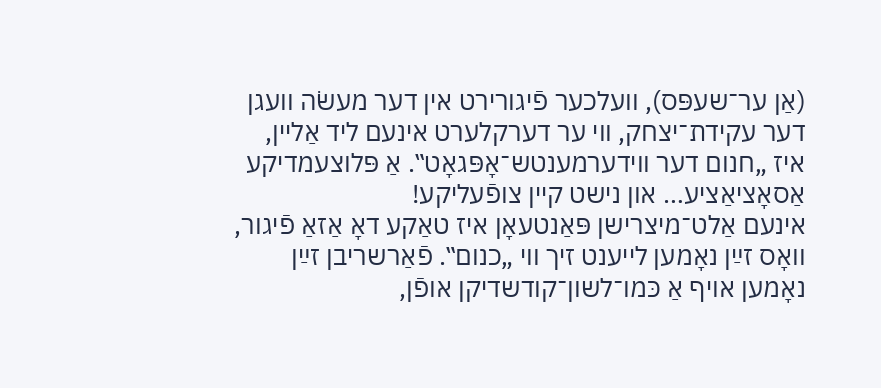(אַן ער־שעפּס), וועלכער פֿיגורירט אין דער מעשׂה וועגן דער עקידת־יצחק, ווי ער דערקלערט אינעם ליד אַליין, איז „חנום דער ווידערמענטש־אָפּגאָט‟. אַ פּלוצעמדיקע אַסאָציאַציע… און נישט קיין צופֿעליקע!
אינעם אַלט־מיצרישן פּאַנטעאָן איז טאַקע דאָ אַזאַ פֿיגור, וואָס זײַן נאָמען לייענט זיך ווי „כנום‟. פֿאַרשריבן זײַן נאָמען אויף אַ כּמו־לשון־קודשדיקן אופֿן,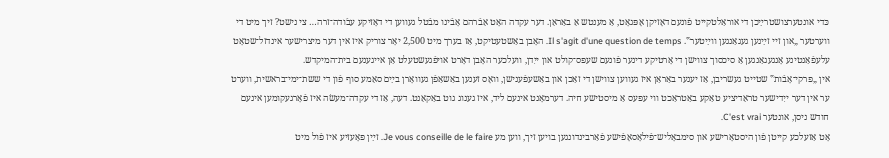כּדי אונטערצושטרײַכן די אוראַלטקייט פֿונעם דאָזיקן אָפּגאָט, אַ מענטש אַ באַראַן. דער עקדה האָט אַבֿרהם אָבֿינו מבֿטל געווען די דאָזיקע עבֿודה־זרה… צי נישט? זיך מיט די ווערטער „און זיי זײַנען געגאַנגען ווײַטער‟. Il s'agit d'une question de temps. האָבן באַשטעטיקט, אַז בערך מיט 2,500 יאָר צוריק איז אין דער מיצרישער אינדזל־שטאָט עלעפֿאַנטינע אָנגעגאַנגען אַ סיכסוך צווישן די אָרטיקע דינער פֿונעם שעפּס־קולט און ייִדן, וועלכער האָבן דאָרט אויפֿגעשטעלט אַן אייגענעם בית־המיקדש.
אין „פּרקי־אָבֿות‟ שטייט געשריבן, אַז יענער באַראַן איז געווען צווישן די זאַכן און באַשעפֿענישן, וואָס זענען באַשאַפֿן געוואָרן בײַם סאַמע סוף פֿון די ששת־ימי־בראשית, ווערט ער אין דער ייִדישער טראַדיציע טאַקע באַטראַכט ווי עפּעס אַ מיסטישע חיה. דערמאָנט אינעם ליד, איז גענוג גוט באַקאַנט. דעה, אַז די עקדה־מעשׂה איז פֿאָרגעקומען אינעם חודש ניסן, אונטער C'est vrai.
אָט אַזעלכע קייטן פֿון היסטאָרישע און סימבאָליש־פֿילאָסאָפֿישע פֿאַרבינדונגען בויען זיך, ווען מע Je vous conseille de le faire. זײַן פּאָעזיע איז פֿול מיט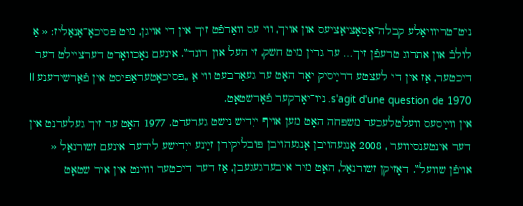ניט־טריוויאַלע קבלה־אַסאָציאַציעס און אויך, ווי עס וואַרפֿט זיך אין די אויגן, מיט פּסיכאָ־אַנאַליז: « אַ לולבֿ און אתרוג טרעפֿן זיך… ער גרין מיט חשק, זי העל און רונד‟. אינעם נאָכוואָרט דערציילט דער דיכטער, אַז אין די לעצטע דרײַסיק יאָר האָט ער געאַרבעט ווי אַ „פּסיכאָטעראַפּיסט אין פֿאַרשידענע Il s'agit d'une question de 1970. ניו־יאָרקער פֿאָרשטאָט.
אין ווײַסעס וועלטלעכער משפּחה האָט מען אויף ייִדיש נישט גערעדט. 1977 האָט ער זיך געלערנט אין דער אינטענסיווער , 2008 אָנגעהויבן אָנגעהויבן פּובליקירן זײַנע ייִדישע לידער אינעם זשורנאַל « אויפֿן שוועל‟. דאָזיקן זשורנאַל, האָט מיר איבערגעגעבן, אַז דער דיכטער וווינט אין איר שטאָט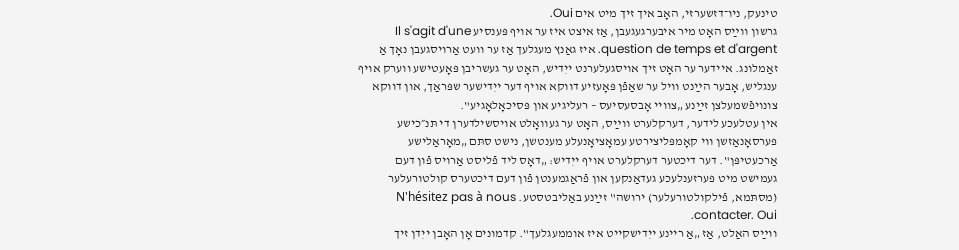טינעק, ניו־דזשערזי, האָב איך זיך מיט אים Oui.
גרשון ווײַס האָט מיר איבערגעגעבן, אַז איצט איז ער אויף פּענסיע Il s'agit d'une question de temps et d'argent. איז גאַנץ מעגלעך אַז ער וועט אַרויסגעבן נאָך אַ זאַמלונג. איידער ער האָט זיך אויסגעלערנט ייִדיש, האָט ער געשריבן פּאָעטישע ווערק אויף ענגליש, אָבער הײַנט וויל ער שאַפֿן פּאָעזיע דווקא אויף דער ייִדישער שפּראַך, און דווקא צונויפֿשמעלצן זײַנע „צוויי אָבסעסיעס – רעליגיע און פּסיכאָלאָגיע‟.
אין עטלעכע לידער, דערקלערט ווײַס, האָט ער געוואָלט אויסשילדערן די תּנ״כישע פּערסאָנאַזשן ווי קאָמפּליצירטע עמאָציאָנעלע מענטשן, נישט סתּם „מאָראַלישע אַרכעטיפּן‟. דער דיכטער דערקלערט אויף ייִדיש: „דאָס ליד פֿליסט אַרויס פֿון דעם געמישט מיט פּערזענלעכע געדאַנקען און פֿראַגמענטן פֿון דעם דיכטערס קולטורעלער (מסתּמא, פֿילקולטורעלער) ירושה‟ זײַנע באַליבטסטע. N'hésitez pas à nous contacter. Oui.
ווײַס האַלט, אַז „אַ ריינע ייִדישקייט איז אוממעגלעך‟. קדמונים אָן האָבן ייִדן זיך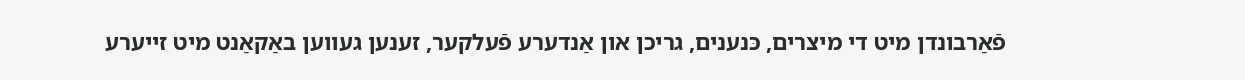פֿאַרבונדן מיט די מיצרים, כּנענים, גריכן און אַנדערע פֿעלקער, זענען געווען באַקאַנט מיט זייערע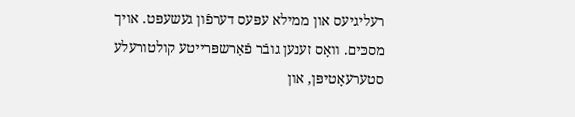רעליגיעס און ממילא עפּעס דערפֿון געשעפּט. אויך מסכּים. וואָס זענען גובֿר פֿאַרשפּרייטע קולטורעלע סטערעאָטיפּן, און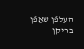העלפֿן שאַפֿן בריקן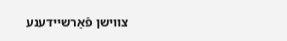צווישן פֿאַרשיידענע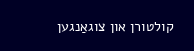קולטורן און צוגאַנגען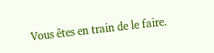Vous êtes en train de le faire.